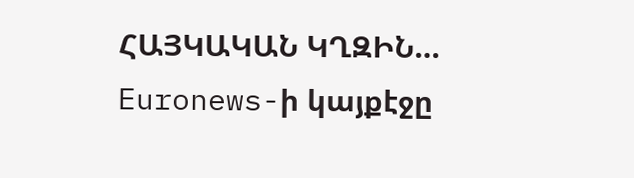ՀԱՅԿԱԿԱՆ ԿՂԶԻՆ…
Euronews-ի կայքէջը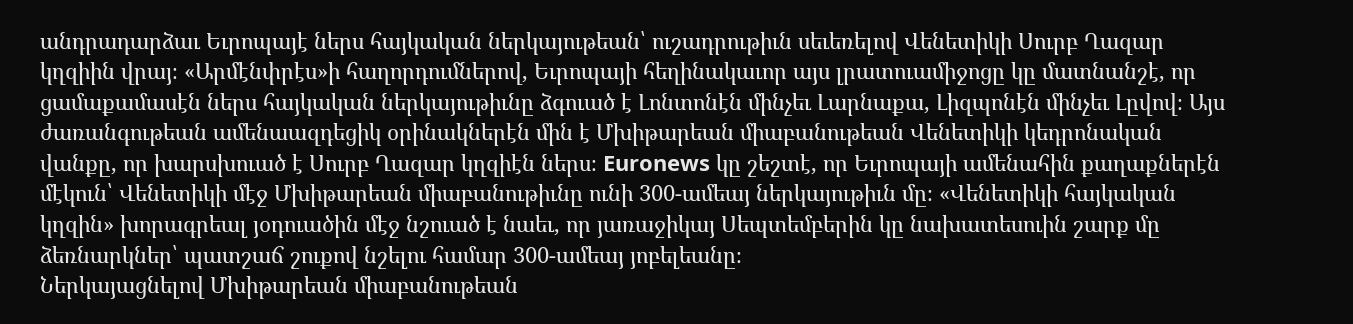անդրադարձաւ Եւրոպայէ ներս հայկական ներկայութեան՝ ուշադրութիւն սեւեռելով Վենետիկի Սուրբ Ղազար կղզիին վրայ։ «Արմէնփրէս»ի հաղորդումներով, Եւրոպայի հեղինակաւոր այս լրատուամիջոցը կը մատնանշէ, որ ցամաքամասէն ներս հայկական ներկայութիւնը ձգուած է Լոնտոնէն մինչեւ Լարնաքա, Լիզպոնէն մինչեւ Լըվով։ Այս ժառանգութեան ամենաազդեցիկ օրինակներէն մին է Մխիթարեան միաբանութեան Վենետիկի կեդրոնական վանքը, որ խարսխուած է Սուրբ Ղազար կղզիէն ներս։ Euronews կը շեշտէ, որ Եւրոպայի ամենահին քաղաքներէն մէկուն՝ Վենետիկի մէջ Մխիթարեան միաբանութիւնը ունի 300-ամեայ ներկայութիւն մը։ «Վենետիկի հայկական կղզին» խորագրեալ յօդուածին մէջ նշուած է նաեւ, որ յառաջիկայ Սեպտեմբերին կը նախատեսուին շարք մը ձեռնարկներ՝ պատշաճ շուքով նշելու համար 300-ամեայ յոբելեանը։
Ներկայացնելով Մխիթարեան միաբանութեան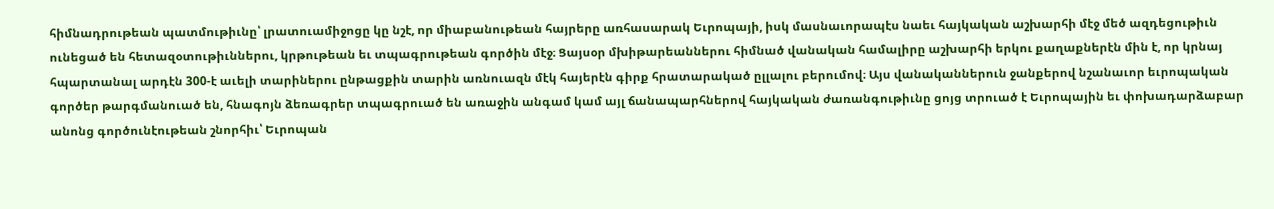հիմնադրութեան պատմութիւնը՝ լրատուամիջոցը կը նշէ, որ միաբանութեան հայրերը առհասարակ Եւրոպայի, իսկ մասնաւորապէս նաեւ հայկական աշխարհի մէջ մեծ ազդեցութիւն ունեցած են հետազօտութիւններու, կրթութեան եւ տպագրութեան գործին մէջ։ Ցայսօր մխիթարեաններու հիմնած վանական համալիրը աշխարհի երկու քաղաքներէն մին է, որ կրնայ հպարտանալ արդէն 300-է աւելի տարիներու ընթացքին տարին առնուազն մէկ հայերէն գիրք հրատարակած ըլլալու բերումով։ Այս վանականներուն ջանքերով նշանաւոր եւրոպական գործեր թարգմանուած են, հնագոյն ձեռագրեր տպագրուած են առաջին անգամ կամ այլ ճանապարհներով հայկական ժառանգութիւնը ցոյց տրուած է Եւրոպային եւ փոխադարձաբար անոնց գործունէութեան շնորհիւ՝ Եւրոպան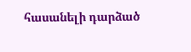հասանելի դարձած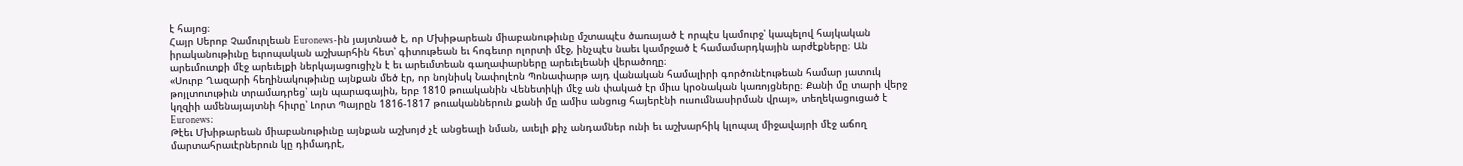է հայոց։
Հայր Սերոբ Չամուրլեան Euronews-ին յայտնած է, որ Մխիթարեան միաբանութիւնը մշտապէս ծառայած է որպէս կամուրջ՝ կապելով հայկական իրականութիւնը եւրոպական աշխարհին հետ՝ գիտութեան եւ հոգեւոր ոլորտի մէջ, ինչպէս նաեւ կամրջած է համամարդկային արժէքները։ Ան արեւմուտքի մէջ արեւելքի ներկայացուցիչն է եւ արեւմտեան գաղափարները արեւելեանի վերածողը։
«Սուրբ Ղազարի հեղինակութիւնը այնքան մեծ էր, որ նոյնիսկ Նափոլէոն Պոնափարթ այդ վանական համալիրի գործունէութեան համար յատուկ թոյլտուութիւն տրամադրեց՝ այն պարագային, երբ 1810 թուականին Վենետիկի մէջ ան փակած էր միւս կրօնական կառոյցները։ Քանի մը տարի վերջ կղզիի ամենայայտնի հիւրը՝ Լորտ Պայրըն 1816-1817 թուականներուն քանի մը ամիս անցուց հայերէնի ուսումնասիրման վրայ», տեղեկացուցած է Euronews։
Թէեւ Մխիթարեան միաբանութիւնը այնքան աշխոյժ չէ անցեալի նման, աւելի քիչ անդամներ ունի եւ աշխարհիկ կլոպալ միջավայրի մէջ աճող մարտահրաւէրներուն կը դիմադրէ,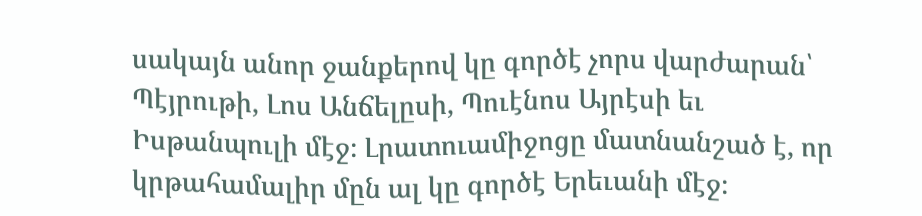սակայն անոր ջանքերով կը գործէ չորս վարժարան՝ Պէյրութի, Լոս Անճելըսի, Պուէնոս Այրէսի եւ Իսթանպուլի մէջ։ Լրատուամիջոցը մատնանշած է, որ կրթահամալիր մըն ալ կը գործէ Երեւանի մէջ։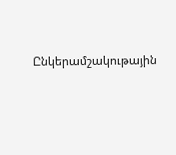Ընկերամշակութային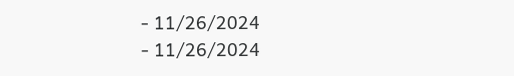- 11/26/2024
- 11/26/2024